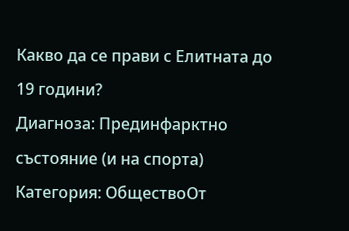Какво да се прави с Елитната до 19 години?
Диагноза: Прединфарктно състояние (и на спорта)
Категория: ОбществоОт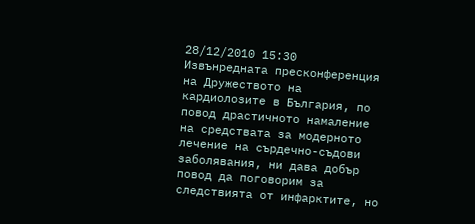28/12/2010 15:30
Извънредната пресконференция на Дружеството на кардиолозите в България, по повод драстичното намаление на средствата за модерното лечение на сърдечно-съдови заболявания, ни дава добър повод да поговорим за следствията от инфарктите, но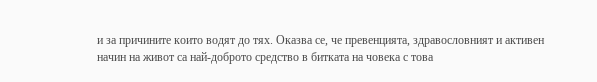и за причините които водят до тях. Оказва се, че превенцията, здравословният и активен начин на живот са най-доброто средство в битката на човека с това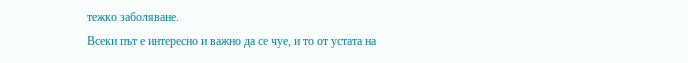тежко заболяване.
Всеки път е интересно и важно да се чуе, и то от устата на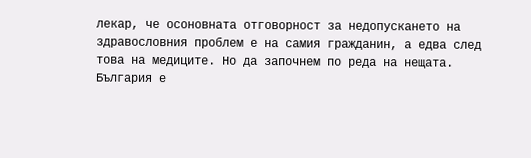лекар, че осоновната отговорност за недопускането на здравословния проблем е на самия гражданин, а едва след това на медиците. Но да започнем по реда на нещата.
България е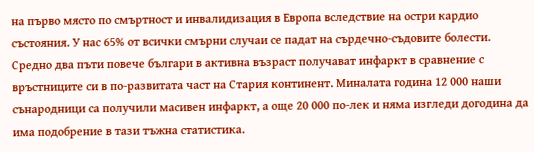на първо място по смъртност и инвалидизация в Европа вследствие на остри кардио състояния. У нас 65% от всички смърни случаи се падат на сърдечно-съдовите болести. Средно два пъти повече българи в активна възраст получават инфаркт в сравнение с връстниците си в по-развитата част на Стария континент. Миналата година 12 000 наши сънародници са получили масивен инфаркт, а още 20 000 по-лек и няма изгледи догодина да има подобрение в тази тъжна статистика.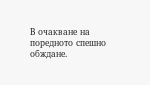В очакване на поредното спешно обждане.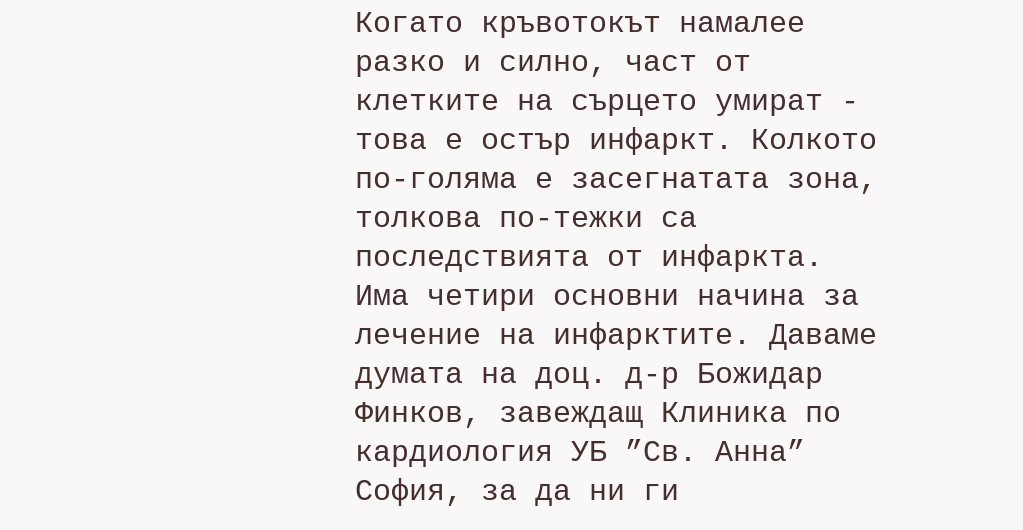Когато кръвотокът намалее разко и силно, част от клетките на сърцето умират - това е остър инфаркт. Колкото по-голяма е засегнатата зона, толкова по-тежки са последствията от инфаркта.
Има четири основни начина за лечение на инфарктите. Даваме думата на доц. д-р Божидар Финков, завеждащ Клиника по кардиология УБ ”Св. Анна” София, за да ни ги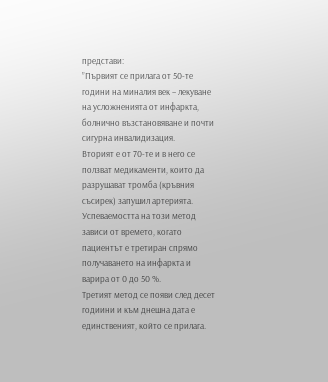представи:
”Първият се прилага от 50-те години на миналия век – лекуване на усложненията от инфаркта, болнично възстановяване и почти сигурна инвалидизация.
Вторият е от 70-те и в него се ползват медикаменти, които да разрушават тромба (кръвния съсирек) запушил артерията. Успеваемостта на този метод зависи от времето, когато пациентът е третиран спрямо получаването на инфаркта и варира от 0 до 50 %.
Третият метод се появи след десет годиини и към днешна дата е единственият, който се прилага.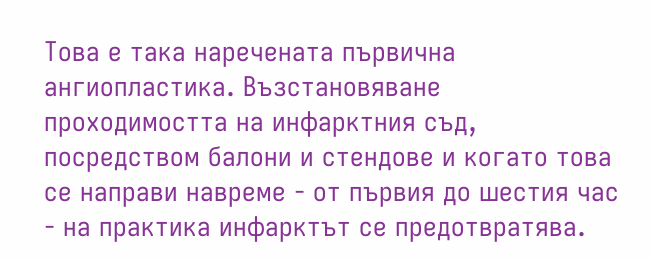Това е така наречената първична ангиопластика. Възстановяване проходимостта на инфарктния съд, посредством балони и стендове и когато това се направи навреме - от първия до шестия час - на практика инфарктът се предотвратява.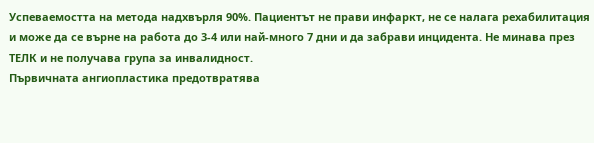Успеваемостта на метода надхвърля 90%. Пациентът не прави инфаркт, не се налага рехабилитация и може да се върне на работа до 3-4 или най-много 7 дни и да забрави инцидента. Не минава през ТЕЛК и не получава група за инвалидност.
Първичната ангиопластика предотвратява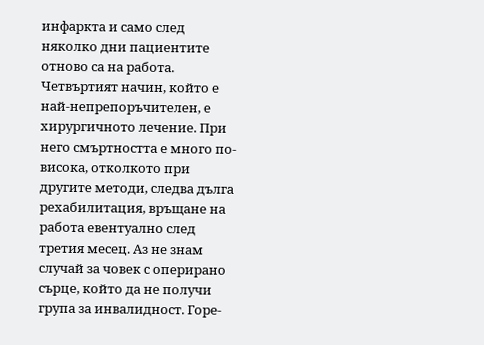инфаркта и само след няколко дни пациентите отново са на работа.
Четвъртият начин, който е най-непрепоръчителен, е хирургичното лечение. При него смъртността е много по-висока, отколкото при другите методи, следва дълга рехабилитация, връщане на работа евентуално след третия месец. Аз не знам случай за човек с оперирано сърце, който да не получи група за инвалидност. Горе-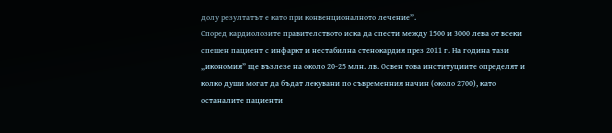долу резултатът е като при конвенционалното лечение”.
Според кардиолозите правителството иска да спести между 1500 и 3000 лева от всеки спешен пациент с инфаркт и нестабилна стенокардия през 2011 г. На година тази „икономия” ще възлезе на около 20-25 млн. лв. Освен това институциите определят и колко души могат да бъдат лекувани по съвременния начин (около 2700), като останалите пациенти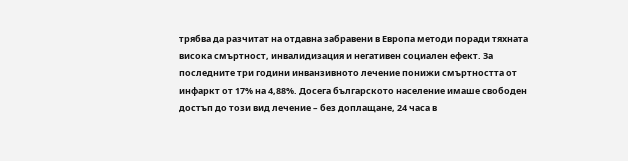трябва да разчитат на отдавна забравени в Европа методи поради тяхната висока смъртност, инвалидизация и негативен социален ефект. За последните три години инванзивното лечение понижи смъртността от инфаркт от 17% на 4,88%. Досега българското население имаше свободен достъп до този вид лечение – без доплащане, 24 часа в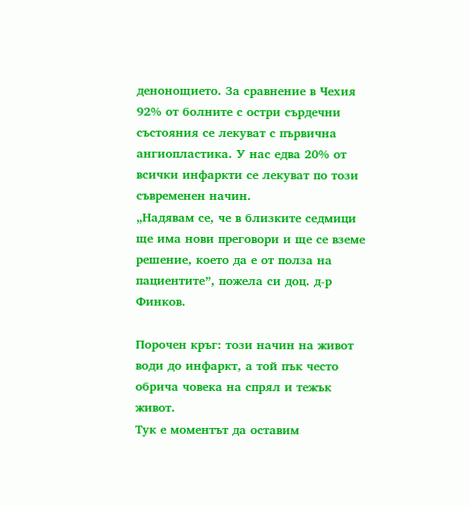денонощието. За сравнение в Чехия 92% от болните с остри сърдечни състояния се лекуват с първична ангиопластика. У нас едва 20% от всички инфаркти се лекуват по този съвременен начин.
„Надявам се, че в близките седмици ще има нови преговори и ще се вземе решение, което да е от полза на пациентите”, пожела си доц. д-р Финков.

Порочен кръг: този начин на живот води до инфаркт, а той пък често обрича човека на спрял и тежък живот.
Тук е моментът да оставим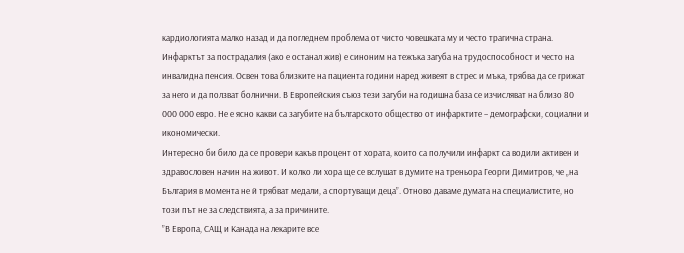кардиологията малко назад и да погледнем проблема от чисто човешката му и често трагична страна. Инфарктът за пострадалия (ако е останал жив) е синоним на тежъка загуба на трудоспособност и често на инвалидна пенсия. Освен това близките на пациента години наред живеят в стрес и мъка, трябва да се грижат за него и да ползват болнични. В Европейския съюз тези загуби на годишна база се изчисляват на близо 80 000 000 евро. Не е ясно какви са загубите на българското общество от инфарктите – демографски, социални и икономически.
Интересно би било да се провери какъв процент от хората, които са получили инфаркт са водили активен и здравословен начин на живот. И колко ли хора ще се вслушат в думите на треньора Георги Димитров, че „на България в момента не й трябват медали, а спортуващи деца”. Отново даваме думата на специалистите, но този път не за следствията, а за причините.
”В Европа, САЩ и Канада на лекарите все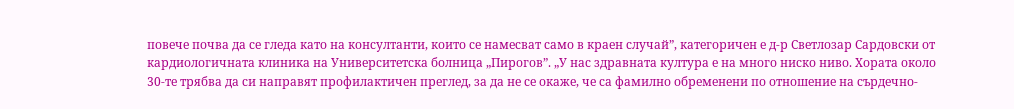повече почва да се гледа като на консултанти, които се намесват само в краен случай”, категоричен е д-р Светлозар Сардовски от кардиологичната клиника на Университетска болница „Пирогов”. „У нас здравната култура е на много ниско ниво. Хората около 30-те трябва да си направят профилактичен преглед, за да не се окаже, че са фамилно обременени по отношение на сърдечно-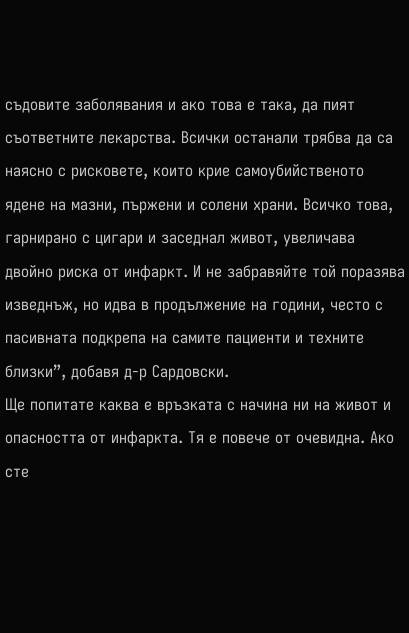съдовите заболявания и ако това е така, да пият съответните лекарства. Всички останали трябва да са наясно с рисковете, които крие самоубийственото ядене на мазни, пържени и солени храни. Всичко това, гарнирано с цигари и заседнал живот, увеличава двойно риска от инфаркт. И не забравяйте той поразява изведнъж, но идва в продължение на години, често с пасивната подкрепа на самите пациенти и техните близки”, добавя д-р Сардовски.
Ще попитате каква е връзката с начина ни на живот и опасността от инфаркта. Тя е повече от очевидна. Ако сте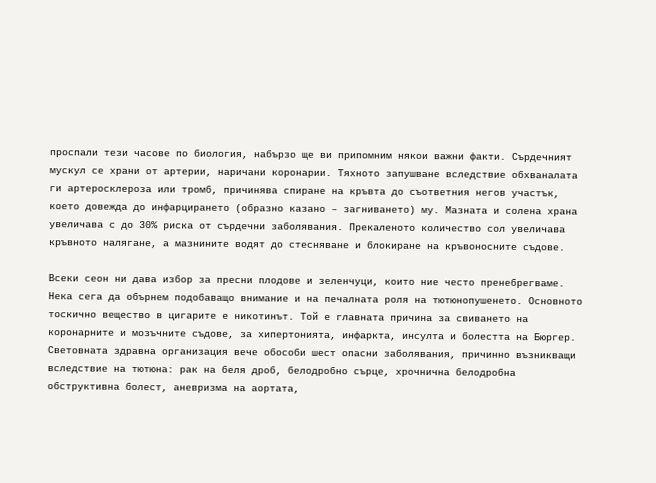проспали тези часове по биология, набързо ще ви припомним някои важни факти. Сърдечният мускул се храни от артерии, наричани коронарии. Тяхното запушване вследствие обхваналата ги артеросклероза или тромб, причинява спиране на кръвта до съответния негов участък, което довежда до инфарцирането (образно казано – загниването) му. Мазната и солена храна увеличава с до 30% риска от сърдечни заболявания. Прекаленото количество сол увеличава кръвното налягане, а мазнините водят до стесняване и блокиране на кръвоносните съдове.

Всеки сеон ни дава избор за пресни плодове и зеленчуци, които ние често пренебрегваме.
Нека сега да обърнем подобаващо внимание и на печалната роля на тютюнопушенето. Основното тоскично вещество в цигарите е никотинът. Той е главната причина за свиването на коронарните и мозъчните съдове, за хипертонията, инфаркта, инсулта и болестта на Бюргер. Световната здравна организация вече обособи шест опасни заболявания, причинно възникващи вследствие на тютюна: рак на беля дроб, белодробно сърце, хрочнична белодробна обструктивна болест, аневризма на аортата,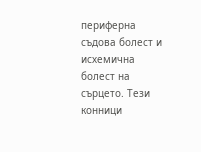периферна съдова болест и исхемична болест на сърцето. Тези конници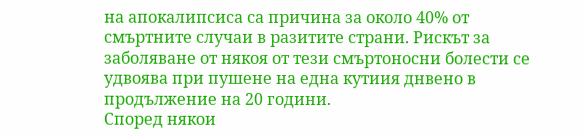на апокалипсиса са причина за около 40% от смъртните случаи в разитите страни. Рискът за заболяване от някоя от тези смъртоносни болести се удвоява при пушене на една кутиия днвено в продължение на 20 години.
Според някои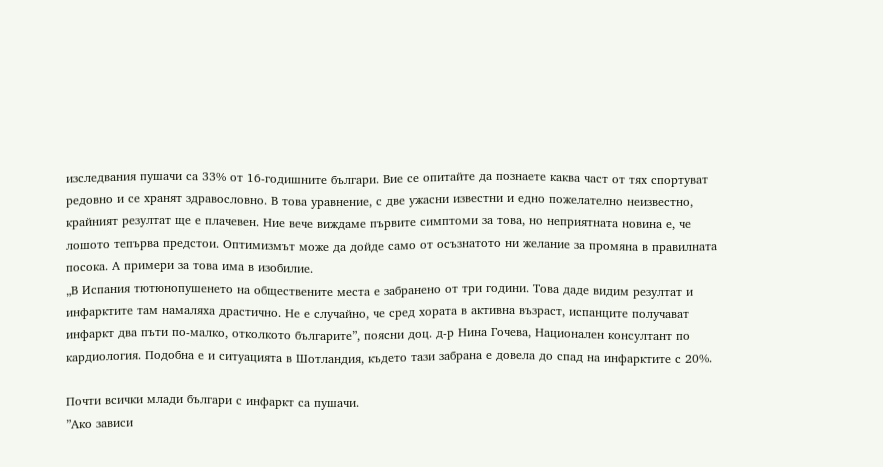изследвания пушачи са 33% от 16-годишните българи. Вие се опитайте да познаете каква част от тях спортуват редовно и се хранят здравословно. В това уравнение, с две ужасни известни и едно пожелателно неизвестно, крайният резултат ще е плачевен. Ние вече виждаме първите симптоми за това, но неприятната новина е, че лошото тепърва предстои. Оптимизмът може да дойде само от осъзнатото ни желание за промяна в правилната посока. А примери за това има в изобилие.
„В Испания тютюнопушенето на обществените места е забранено от три години. Това даде видим резултат и инфарктите там намаляха драстично. Не е случайно, че сред хората в активна възраст, испанците получават инфаркт два пъти по-малко, отколкото българите”, поясни доц. д-р Нина Гочева, Национален консултант по кардиология. Подобна е и ситуацията в Шотландия, където тази забрана е довела до спад на инфарктите с 20%.

Почти всички млади българи с инфаркт са пушачи.
”Ако зависи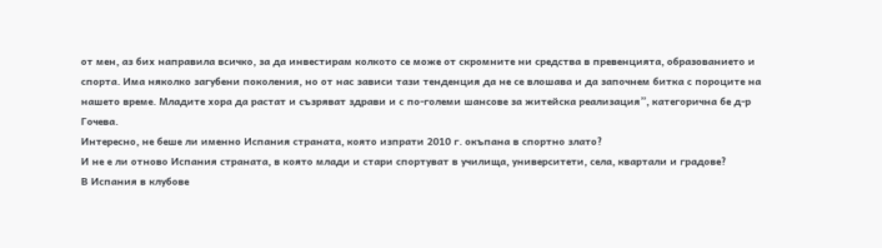от мен, аз бих направила всичко, за да инвестирам колкото се може от скромните ни средства в превенцията, образованието и спорта. Има няколко загубени поколения, но от нас зависи тази тенденция да не се влошава и да започнем битка с пороците на нашето време. Младите хора да растат и съзряват здрави и с по-големи шансове за житейска реализация”, категорична бе д-р Гочева.
Интересно, не беше ли именно Испания страната, която изпрати 2010 г. окъпана в спортно злато?
И не е ли отново Испания страната, в която млади и стари спортуват в училища, университети, села, квартали и градове?
В Испания в клубове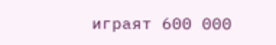играят 600 000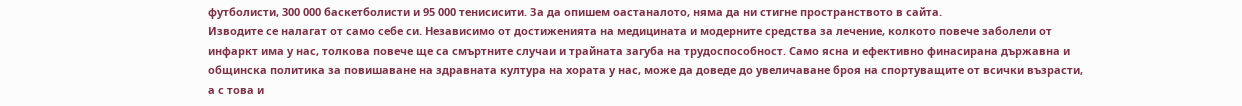футболисти, 300 000 баскетболисти и 95 000 тенисисити. За да опишем оастаналото, няма да ни стигне пространството в сайта.
Изводите се налагат от само себе си. Независимо от достиженията на медицината и модерните средства за лечение, колкото повече заболели от инфаркт има у нас, толкова повече ще са смъртните случаи и трайната загуба на трудоспособност. Само ясна и ефективно финасирана държавна и общинска политика за повишаване на здравната култура на хората у нас, може да доведе до увеличаване броя на спортуващите от всички възрасти, а с това и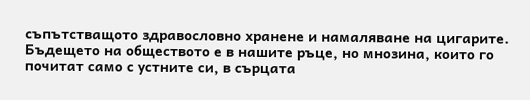съпътстващото здравословно хранене и намаляване на цигарите.
Бъдещето на обществото е в нашите ръце, но мнозина, които го почитат само с устните си, в сърцата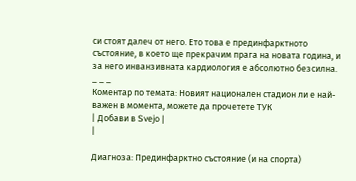си стоят далеч от него. Ето това е прединфарктното състояние, в което ще прекрачим прага на новата година, и за него инванзивната кардиология е абсолютно безсилна.
_ _ _
Коментар по темата: Новият национален стадион ли е най-важен в момента, можете да прочетете ТУК
| Добави в Svejo |
|

Диагноза: Прединфарктно състояние (и на спорта)